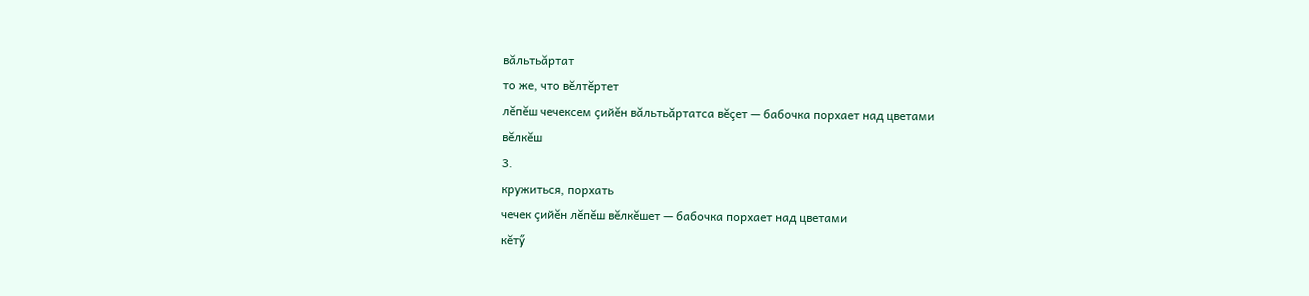вăльтьăртат
то же, что вĕлтĕртет
лĕпĕш чечексем çийĕн вăльтьăртатса вĕçет — бабочка порхает над цветами
вĕлкĕш
3.
кружиться, порхать
чечек çийĕн лĕпĕш вĕлкĕшет — бабочка порхает над цветами
кĕтӳ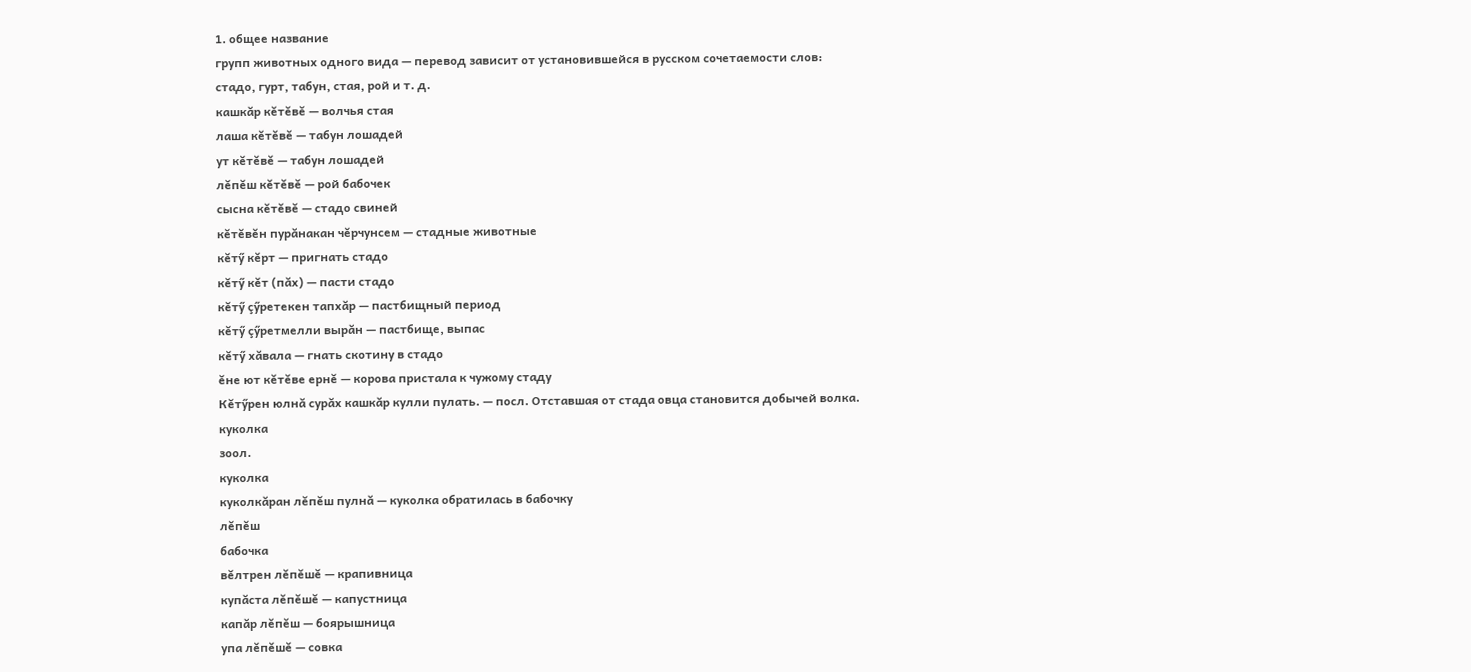1. общее название
групп животных одного вида — перевод зависит от установившейся в русском сочетаемости слов:
стадо, гурт, табун, стая, рой и т. д.
кашкăр кĕтĕвĕ — волчья стая
лаша кĕтĕвĕ — табун лошадей
ут кĕтĕвĕ — табун лошадей
лĕпĕш кĕтĕвĕ — рой бабочек
сысна кĕтĕвĕ — стадо свиней
кĕтĕвĕн пурăнакан чĕрчунсем — стадные животные
кĕтӳ кĕрт — пригнать стадо
кĕтӳ кĕт (пăх) — пасти стадо
кĕтӳ çӳретекен тапхăр — пастбищный период
кĕтӳ çӳретмелли вырăн — пастбище, выпас
кĕтӳ хăвала — гнать скотину в стадо
ĕне ют кĕтĕве ернĕ — корова пристала к чужому стаду
Кĕтӳрен юлнă сурăх кашкăр кулли пулать. — посл. Отставшая от стада овца становится добычей волка.
куколка
зоол.
куколка
куколкăран лĕпĕш пулнă — куколка обратилась в бабочку
лĕпĕш
бабочка
вĕлтрен лĕпĕшĕ — крапивница
купăста лĕпĕшĕ — капустница
капăр лĕпĕш — боярышница
упа лĕпĕшĕ — совка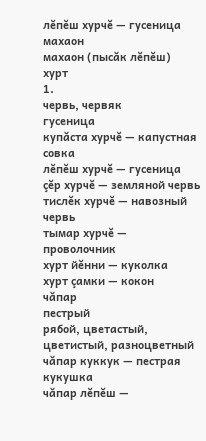лĕпĕш хурчĕ — гусеница
махаон
махаон (пысăк лĕпĕш)
хурт
1.
червь, червяк
гусеница
купăста хурчĕ — капустная совка
лĕпĕш хурчĕ — гусеница
çĕр хурчĕ — земляной червь
тислĕк хурчĕ — навозный червь
тымар хурчĕ — проволочник
хурт йĕнни — куколка
хурт çамки — кокон
чăпар
пестрый
рябой, цветастый, цветистый, разноцветный
чăпар куккук — пестрая кукушка
чăпар лĕпĕш —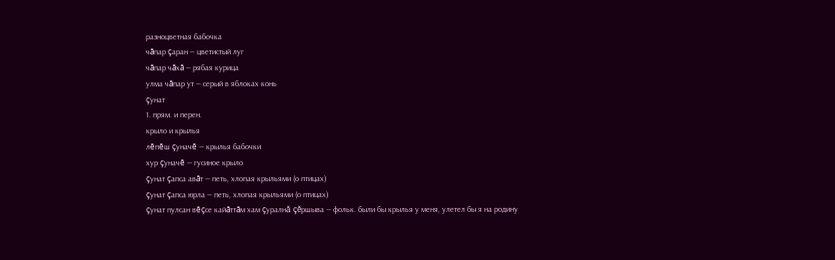разноцветная бабочка
чăпар çаран — цветистый луг
чăпар чăхă — рябая курица
улма чăпар ут — серый в яблоках конь
çунат
1. прям. и перен.
крыло и крылья
лĕпĕш çуначĕ — крылья бабочки
хур çуначĕ — гусиное крыло
çунат çапса авăт — петь, хлопая крыльями (о птицах)
çунат çапса юрла — петь, хлопая крыльями (о птицах)
çунат пулсан вĕçсе кайăттăм хам çуралнă çĕршыва — фольк. были бы крылья у меня, улетел бы я на родину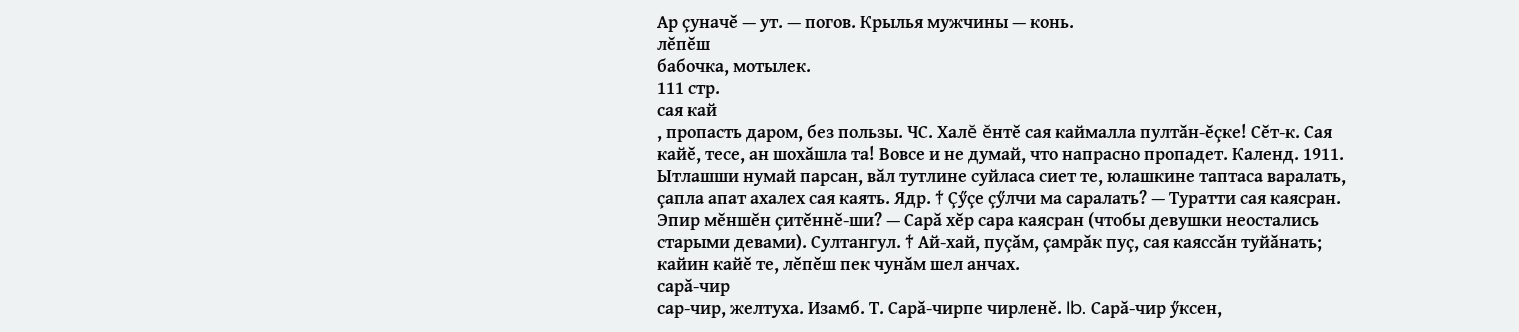Ар çуначĕ — ут. — погов. Крылья мужчины — конь.
лĕпĕш
бабочка, мотылек.
111 стр.
сая кай
, пропасть даром, без пользы. ЧС. Халĕ ĕнтĕ сая каймалла пултăн-ĕçке! Сĕт-к. Сая кайĕ, тесе, ан шохăшла та! Вовсе и не думай, что напрасно пропадет. Календ. 1911. Ытлашши нумай парсан, вăл тутлине суйласа сиет те, юлашкине таптаса варалать, çапла апат ахалех сая каять. Ядр. † Çӳçе çӳлчи ма саралать? — Туратти сая каясран. Эпир мĕншĕн çитĕннĕ-ши? — Сарă хĕр сара каясран (чтобы девушки неостались старыми девами). Султангул. † Ай-хай, пуçăм, çамрăк пуç, сая каяссăн туйăнать; кайин кайĕ те, лĕпĕш пек чунăм шел анчах.
сарă-чир
сар-чир, желтуха. Изамб. Т. Сарă-чирпе чирленĕ. Ib. Сарă-чир ӳксен,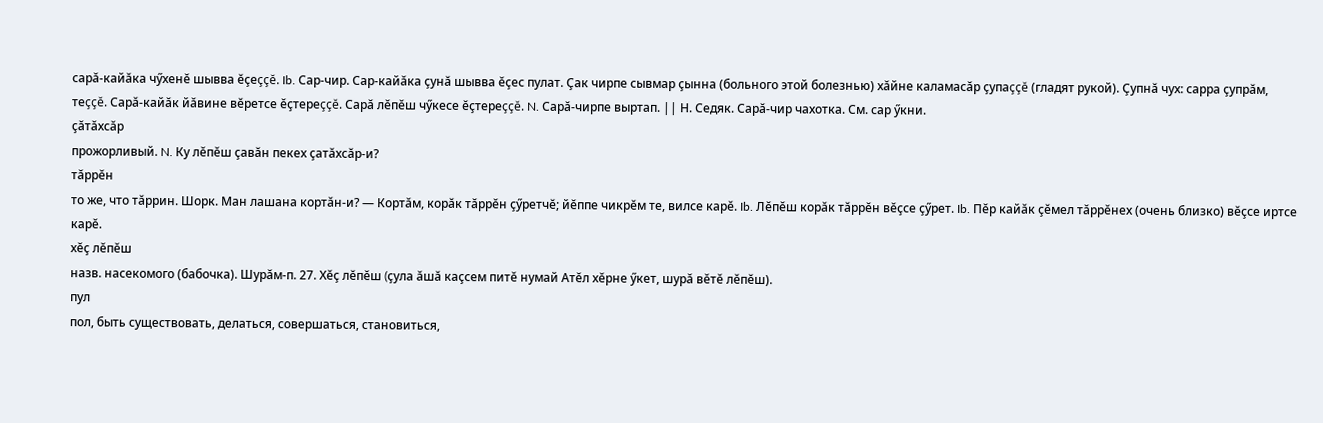сарă-кайăка чӳхенĕ шывва ĕçеççĕ. Ib. Сар-чир. Сар-кайăка çунă шывва ĕçес пулат. Çак чирпе сывмар çынна (больного этой болезнью) хăйне каламасăр çупаççĕ (гладят рукой). Çупнă чух: сарра çупрăм, теççĕ. Сарă-кайăк йăвине вĕретсе ĕçтереççĕ. Сарă лĕпĕш чӳкесе ĕçтереççĕ. N. Сарă-чирпе выртап. || Н. Седяк. Сарă-чир чахотка. См. сар ӳкни.
çăтăхсăр
прожорливый. N. Ку лĕпĕш çавăн пекех çатăхсăр-и?
тăррĕн
то же, что тăррин. Шорк. Ман лашана кортăн-и? — Кортăм, корăк тăррĕн çӳретчĕ; йĕппе чикрĕм те, вилсе карĕ. Ib. Лĕпĕш корăк тăррĕн вĕçсе çӳрет. Ib. Пĕр кайăк çĕмел тăррĕнех (очень близко) вĕçсе иртсе карĕ.
хĕç лĕпĕш
назв. насекомого (бабочка). Шурăм-п. 27. Хĕç лĕпĕш (çула ăшă каçсем питĕ нумай Атĕл хĕрне ӳкет, шурă вĕтĕ лĕпĕш).
пул
пол, быть существовать, делаться, совершаться, становиться,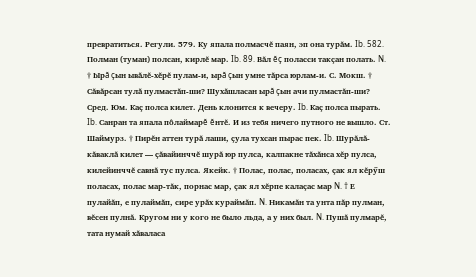превратиться. Регули. 579. Ку япала полмасчĕ паян, эп она турăм. Ib. 582. Полман (туман) полсан, кирлĕ мар. Ib. 89. Вăл ĕç поласси такçан полать. N. † Ырă çын ывăлĕ-хĕрĕ пулам-и, ырă çын умне тăрса юрлам-и. С. Мокш. † Сăвăрсан тулă пулмастăп-ши? Шухăшласан ырă çын ачи пулмастăп-ши? Сред. Юм. Каç полса килет. День клонится к вечеру. Ib. Каç полса пырать. Ib. Санран та япала пôлаймарĕ ĕнтĕ. И из тебя ничего путного не вышло. Ст. Шаймурз. † Пирĕн аттен турă лаши, çула тухсан пырас пек. Ib. Шурăлă-кăваклă килет — çăвайинччĕ шурă юр пулса, калпакне тăхăнса хĕр пулса, килейинччĕ савнă тус пулса. Якейк. † Полас, полас, поласах, çак ял кĕрӳш поласах, полас мар-тăк, порнас мар, çак ял хĕрпе калаçас мар N. † Е пулайăп, е пулаймăп, сире урăх кураймăп. N. Никамăн та унта пăр пулман, вĕсен пулнă. Кругом ни у кого не было льда, а у них был. N. Пушă пулмарĕ, тата нумай хăваласа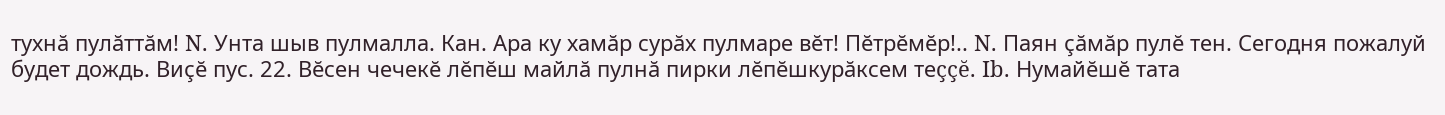тухнă пулăттăм! N. Унта шыв пулмалла. Кан. Ара ку хамăр сурăх пулмаре вĕт! Пĕтрĕмĕр!.. N. Паян çăмăр пулĕ тен. Сегодня пожалуй будет дождь. Виçĕ пус. 22. Вĕсен чечекĕ лĕпĕш майлă пулнă пирки лĕпĕшкурăксем теççĕ. Ib. Нумайĕшĕ тата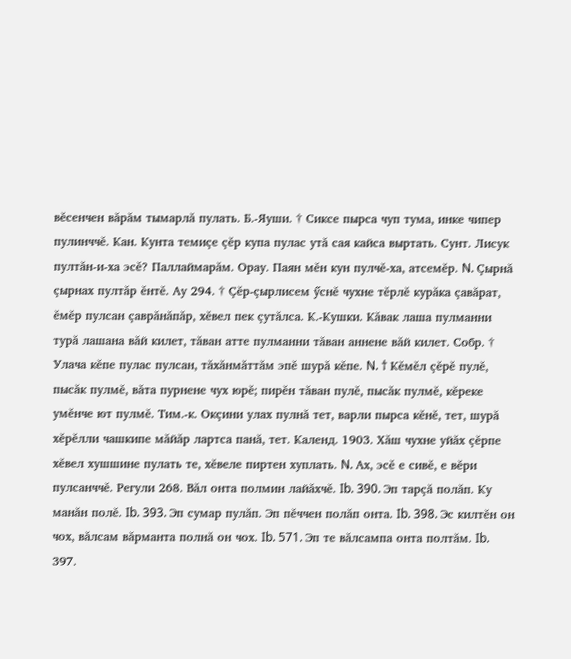вĕсенчен вăрăм тымарлă пулать. Б.-Яуши. † Сиксе пырса чуп тума, инке чипер пулинччĕ. Кан. Кунта темиçе çĕр купа пулас утă сая кайса выртать. Сунт. Лисук пултăн-и-ха эсĕ? Паллаймарăм. Орау. Паян мĕн кун пулчĕ-ха, атсемĕр. N. Çырнă çырнах пултăр ĕнтĕ. Ау 294. † Çĕр-çырлисем ӳснĕ чухне тĕрлĕ курăка çавăрат, ĕмĕр пулсан çаврăнăпăр, хĕвел пек çутăлса. К.-Кушки. Кăвак лаша пулманни турă лашана вăй килет, тăван атте пулманни тăван аннене вăй килет. Собр. † Улача кĕпе пулас пулсан, тăхăнмăттăм эпĕ шурă кĕпе. N. † Кĕмĕл çĕрĕ пулĕ, пысăк пулмĕ, вăта пурнене чух юрĕ; пирĕн тăван пулĕ, пысăк пулмĕ, кĕреке умĕнче ют пулмĕ. Тим.-к. Окçини улах пулнă тет, варли пырса кĕнĕ, тет, шурă хĕрĕлли чашкипе мăйăр лартса панă, тет. Календ. 1903. Хăш чухне уйăх çĕрпе хĕвел хушшине пулать те, хĕвеле пиртен хуплать. N. Ах, эсĕ е сивĕ, е вĕри пулсанччĕ. Регули 268. Вăл онта полмин лайăхчĕ. Ib. 390. Эп тарçă полăп. Ку манăн полĕ. Ib. 393. Эп сумар пулăп. Эп пĕччен полăп онта. Ib. 398. Эс килтĕн он чох, вăлсам вăрманта полнă он чох. Ib. 571. Эп те вăлсампа онта полтăм. Ib. 397.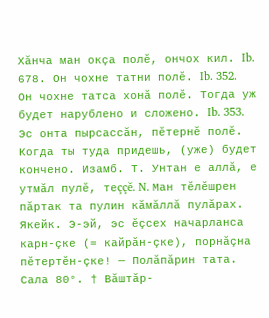Хăнча ман окçа полĕ, ончох кил. Ib. 678. Он чохне татни полĕ. Ib. 352. Он чохне татса хонă полĕ. Тогда уж будет нарублено и сложено. Ib. 353. Эс онта пырсассăн, пĕтернĕ полĕ. Когда ты туда придешь, (уже) будет кончено. Изамб. Т. Унтан е аллă, е утмăл пулĕ, теççĕ. N. Ман тĕлĕшрен пăртак та пулин кăмăллă пулăрах. Якейк. Э-эй, эс ĕçсех начарланса карн-çке (= кайрăн-çке), порнăçна пĕтертĕн-çке! — Полăпăрин тата. Сала 80°. † Вăштăр-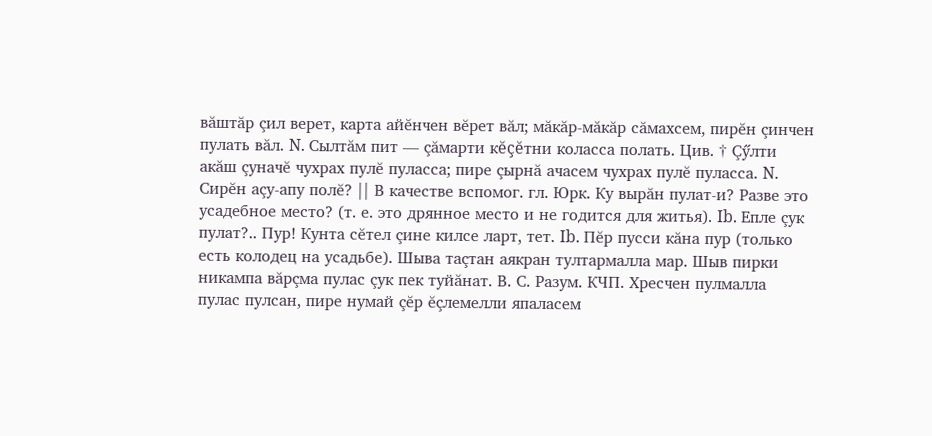вăштăр çил верет, карта айĕнчен вĕрет вăл; мăкăр-мăкăр сăмахсем, пирĕн çинчен пулать вăл. N. Сылтăм пит — çăмарти кĕçĕтни коласса полать. Цив. † Çӳлти акăш çуначĕ чухрах пулĕ пуласса; пире çырнă ачасем чухрах пулĕ пуласса. N. Сирĕн аçу-апу полĕ? || В качестве вспомог. гл. Юрк. Ку вырăн пулат-и? Разве это усадебное место? (т. е. это дрянное место и не годится для житья). Ib. Епле çук пулат?.. Пур! Кунта сĕтел çине килсе ларт, тет. Ib. Пĕр пусси кăна пур (только есть колодец на усадьбе). Шыва таçтан аякран тултармалла мар. Шыв пирки никампа вăрçма пулас çук пек туйăнат. В. С. Разум. КЧП. Хресчен пулмалла пулас пулсан, пире нумай çĕр ĕçлемелли япаласем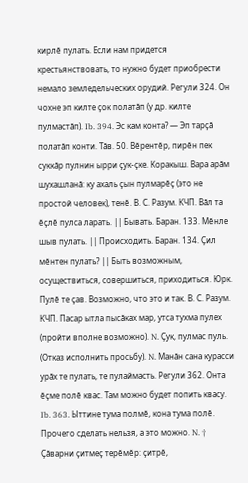кирлĕ пулать. Если нам придется крестьянствовать, то нужно будет приобрести немало земледельческих орудий. Регули 324. Он чохне эп килте çок полатăп (у др. килте пулмастăп). Ib. 394. Эс кам конта? — Эп тарçă полатăп конти. Тăв. 50. Вĕрентĕр, пирĕн пек суккăр пулнин ырри çук-çке. Коракыш. Вара арăм шухашланă: ку ахаль çын пулмарĕç (это не простой человек), тенĕ. В. С. Разум. КЧП. Вăл та ĕçлĕ пулса ларать. || Бывать. Баран. 133. Мĕнле шыв пулать. || Происходить. Баран. 134. Çил мĕнтен пулать? || Быть возможным, осуществиться, совершиться, приходиться. Юрк. Пулĕ те çав. Возможно, что это и так. В. С. Разум. КЧП. Пасар ытла пысăках мар, утса тухма пулех (пройти вполне возможно). N. Çук, пулмас пуль. (Отказ исполнить просьбу). N. Манăн сана курасси урăх те пулать, те пулаймасть. Регули 362. Онта ĕçме полĕ квас. Там можно будет попить квасу. Ib. 363. Ыттине тума полмĕ, кона тума полĕ. Прочего сделать нельзя, а это можно. N. † Çăварни çитмеç терĕмĕр: çитрĕ,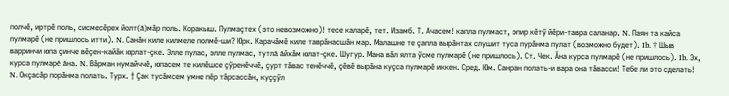полчĕ, иртрĕ поль, сисмесĕрех йолт(ă)мăр поль. Коракыш. Пулмаçтех (это невозможно)! тесе каларĕ, тет. Изамб. Т. Ачасем! капла пулмаст, эпир кĕтӳ йĕри-тавра саланар. N. Паян та кайса пулмарĕ (не пришлось итти). N. Санăн киле килмеле полмĕ-ши? Юрк. Карачăмĕ киле таврăнасшăн мар. Малашне те çапла вырăнтах слушит туса пурăнма пулат (возможно будет). Ib. † Шыв варринчи юпа çинче вĕçен-кайăк юрлат-çке. Элле пулас, элле пулмас, тутлă ăйхăм юлат-çке. Шугур. Мана вăл ялта ӳсме пулмарĕ (не пришлось). Ст. Чек. Ăна курса пулмарĕ (не пришлось). Ib. Эх, курса пулмарĕ ăна. N. Вăрман нумайччĕ, юпасем те килĕшсе çӳренĕччĕ, çурт тăвас тенĕччĕ, çĕвĕ вырăна куçса пулмарĕ иккен. Сред. Юм. Санран полать-и вара она тăвасси! Тебе ли это сделать! N. Окçасăр порăнма полать. Турх. † Çак тусăмсем умне пĕр тăрсассăн, куççӳл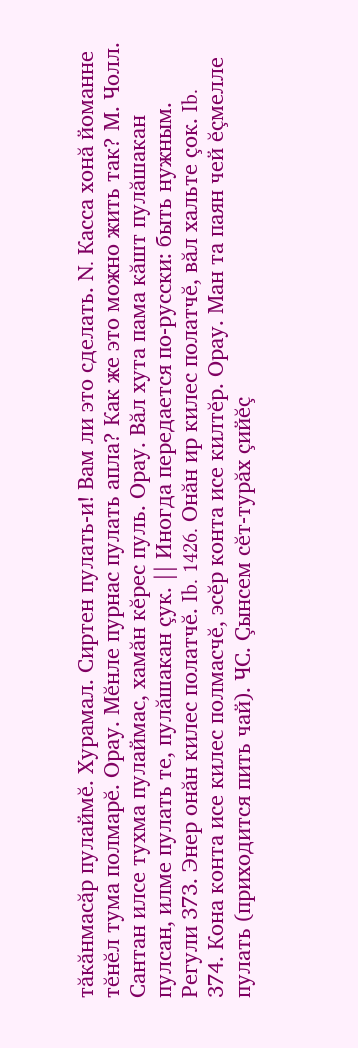тăкăнмасăр пулаймĕ. Хурамал. Сиртен пулать-и! Вам ли это сделать. N. Касса хонă йоманне тĕнĕл тума полмарĕ. Орау. Мĕнле пурнас пулать апла? Как же это можно жить так? М. Чолл. Сантан илсе тухма пулаймас, хамăн кĕрес пуль. Орау. Вăл хута пама кăшт пулăшакан пулсан, илме пулать те, пулăшакан çук. || Иногда передается по-русски: быть нужным. Регули 373. Энер онăн килес полатчĕ. Ib. 1426. Онăн ир килес полатчĕ, вăл хальте çок. Ib. 374. Кона конта исе килес полмасчĕ, эсĕр конта исе килтĕр. Орау. Ман та паян чей ĕçмелле пулать (приходится пить чай). ЧС. Çынсем сĕт-турăх çийĕç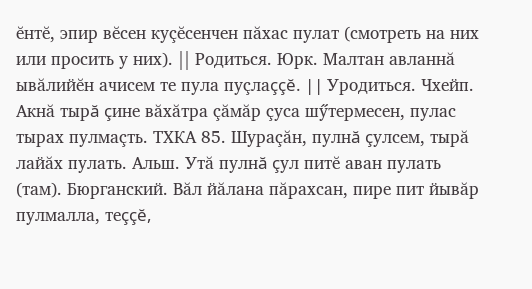ĕнтĕ, эпир вĕсен куçĕсенчен пăхас пулат (смотреть на них или просить у них). || Родиться. Юрк. Малтан авланнă ывăлийĕн ачисем те пула пуçлаççĕ. || Уродиться. Чхейп. Акнă тырă çине вăхăтра çăмăр çуса шӳтермесен, пулас тырах пулмаçть. ТХКА 85. Шураçăн, пулнă çулсем, тырă лайăх пулать. Альш. Утă пулнă çул питĕ аван пулать (там). Бюрганский. Вăл йăлана пăрахсан, пире пит йывăр пулмалла, теççĕ,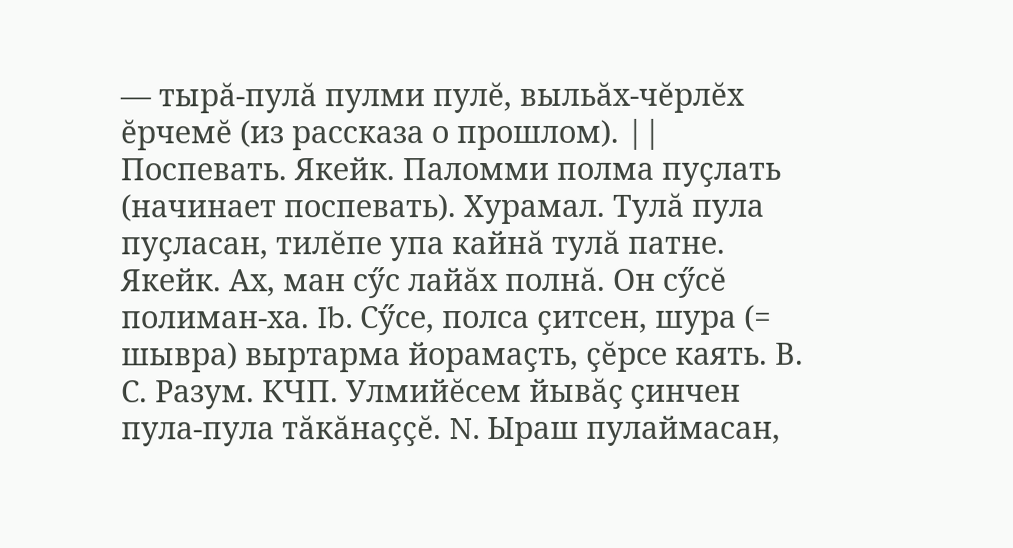— тырă-пулă пулми пулĕ, выльăх-чĕрлĕх ĕрчемĕ (из рассказа о прошлом). || Поспевать. Якейк. Паломми полма пуçлать (начинает поспевать). Хурамал. Тулă пула пуçласан, тилĕпе упа кайнă тулă патне. Якейк. Ах, ман сӳс лайăх полнă. Он сӳсĕ полиман-ха. Ib. Сӳсе, полса çитсен, шура (= шывра) выртарма йорамаçть, çĕрсе каять. В. С. Разум. КЧП. Улмийĕсем йывăç çинчен пула-пула тăкăнаççĕ. N. Ыраш пулаймасан,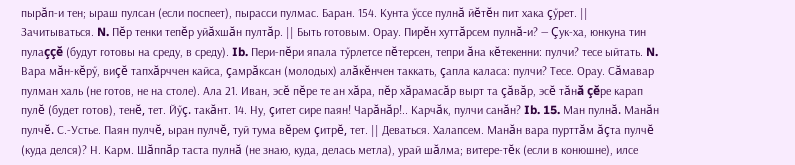пырăп-и тен; ыраш пулсан (если поспеет), пырасси пулмас. Баран. 154. Кунта ӳссе пулнă йĕтĕн пит хака çӳрет. || Зачитываться. N. Пĕр тенки тепĕр уйăхшăн пултăр. || Быть готовым. Орау. Пирĕн хуттăрсем пулнă-и? — Çук-ха, юнкуна тин пулаççĕ (будут готовы на среду, в среду). Ib. Пери-пĕри япала тӳрлетсе пĕтерсен, тепри ăна кĕтекенни: пулчи? тесе ыйтать. N. Вара мăн-кĕрӳ, виçĕ тапхăрччен кайса, çамрăксан (молодых) алăкĕнчен таккать, çапла каласа: пулчи? Тесе. Орау. Сăмавар пулман халь (не готов, не на столе). Ала 21. Иван, эсĕ пĕре те ан хăра, пĕр хăрамасăр вырт та çăвăр, эсĕ тăнă çĕре карап пулĕ (будет готов), тенĕ, тет. Йӳç. такăнт. 14. Ну, çитет сире паян! Чарăнăр!.. Карчăк, пулчи санăн? Ib. 15. Ман пулнă. Манăн пулчĕ. С.-Устье. Паян пулчĕ, ыран пулчĕ, туй тума вĕрем çитрĕ, тет. || Деваться. Халапсем. Манăн вара пурттăм ăçта пулчĕ (куда делся)? Н. Карм. Шăппăр таста пулнă (не знаю, куда, делась метла), урай шăлма; витере-тĕк (если в конюшне), илсе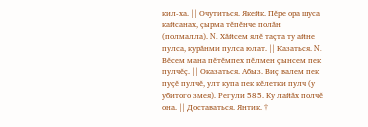кил-ха. || Очутиться. Якейк. Пĕре ора шуса кайсанах, çырма тĕпĕнче полăн (полмалла). N. Хăйсем ялĕ таçта ту айне пулса, курăнми пулса юлат. || Казаться. N. Вĕсем мана пĕтĕмпех пĕлмен çынсем пек пулчĕç. || Оказаться. Абыз. Виç валем пек пуçĕ пулчĕ, улт купа пек кĕлетки пулч (у убитого змея). Регули 585. Ку лайăх полчĕ она. || Доставаться. Янтик. †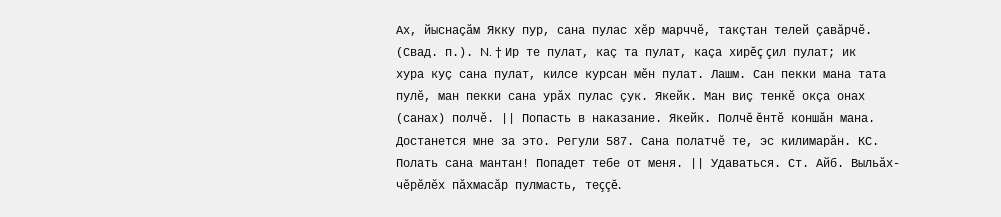Ах, йыснаçăм Якку пур, сана пулас хĕр марччĕ, такçтан телей çавăрчĕ. (Свад. п.). N. † Ир те пулат, каç та пулат, каçа хирĕç çил пулат; ик хура куç сана пулат, килсе курсан мĕн пулат. Лашм. Сан пекки мана тата пулĕ, ман пекки сана урăх пулас çук. Якейк. Ман виç тенкĕ окçа онах (санах) полчĕ. || Попасть в наказание. Якейк. Полчĕ ĕнтĕ коншăн мана. Достанется мне за это. Регули 587. Сана полатчĕ те, эс килимарăн. КС. Полать сана мантан! Попадет тебе от меня. || Удаваться. Ст. Айб. Выльăх-чĕрĕлĕх пăхмасăр пулмасть, теççĕ.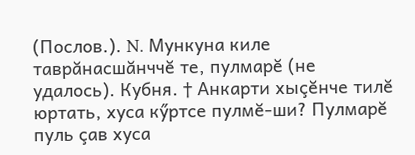(Послов.). N. Мункуна киле таврăнасшăнччĕ те, пулмарĕ (не удалось). Кубня. † Анкарти хыçĕнче тилĕ юртать, хуса кӳртсе пулмĕ-ши? Пулмарĕ пуль çав хуса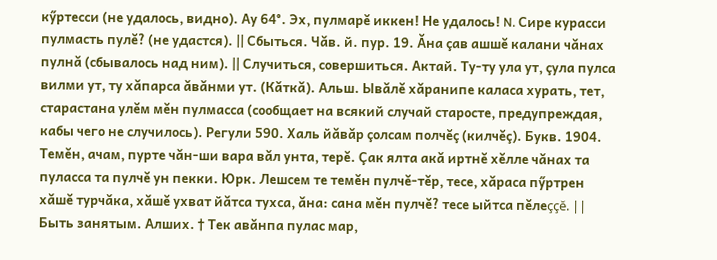кӳртесси (не удалось, видно). Ау 64°. Эх, пулмарĕ иккен! Не удалось! N. Сире курасси пулмасть пулĕ? (не удастся). || Сбыться. Чăв. й. пур. 19. Ăна çав ашшĕ калани чăнах пулнă (сбывалось над ним). || Случиться, совершиться. Актай. Ту-ту ула ут, çула пулса вилми ут, ту хăпарса ăвăнми ут. (Кăткă). Альш. Ывăлĕ хăранипе каласа хурать, тет, старастана улĕм мĕн пулмасса (сообщает на всякий случай старосте, предупреждая, кабы чего не случилось). Регули 590. Халь йăвăр çолсам полчĕç (килчĕç). Букв. 1904. Темĕн, ачам, пурте чăн-ши вара вăл унта, терĕ. Çак ялта акă иртнĕ хĕлле чăнах та пуласса та пулчĕ ун пекки. Юрк. Лешсем те темĕн пулчĕ-тĕр, тесе, хăраса пӳртрен хăшĕ турчăка, хăшĕ ухват йăтса тухса, ăна: сана мĕн пулчĕ? тесе ыйтса пĕлеççĕ. || Быть занятым. Алших. † Тек авăнпа пулас мар,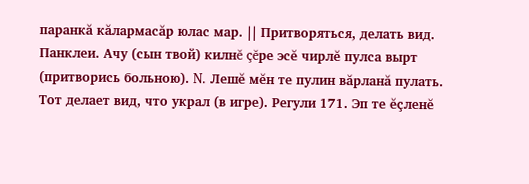паранкă кăлармасăр юлас мар. || Притворяться, делать вид. Панклеи. Ачу (сын твой) килнĕ çĕре эсĕ чирлĕ пулса вырт (притворись больною). N. Лешĕ мĕн те пулин вăрланă пулать. Тот делает вид, что украл (в игре). Регули 171. Эп те ĕçленĕ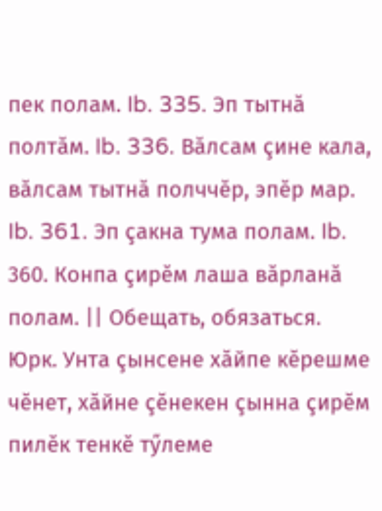пек полам. Ib. 335. Эп тытнă полтăм. Ib. 336. Вăлсам çине кала, вăлсам тытнă полччĕр, эпĕр мар. Ib. 361. Эп çакна тума полам. Ib. 360. Конпа çирĕм лаша вăрланă полам. || Обещать, обязаться. Юрк. Унта çынсене хăйпе кĕрешме чĕнет, хăйне çĕнекен çынна çирĕм пилĕк тенкĕ тӳлеме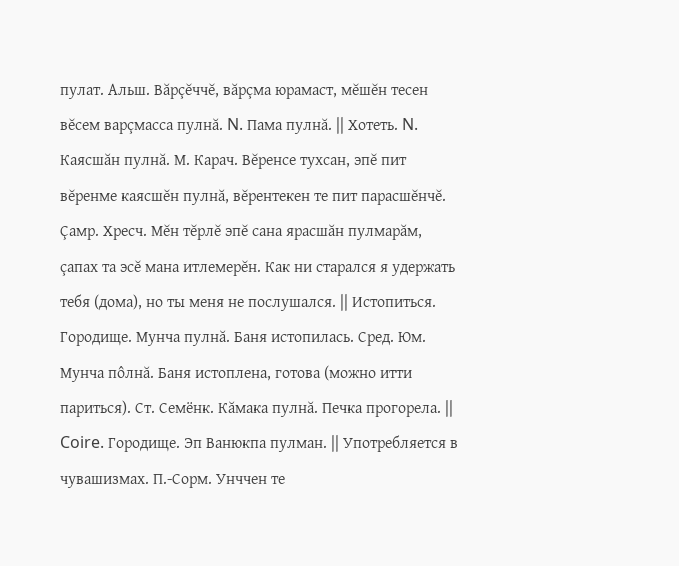пулат. Альш. Вăрçĕччĕ, вăрçма юрамаст, мĕшĕн тесен вĕсем варçмасса пулнă. N. Пама пулнă. || Хотеть. N. Каясшăн пулнă. М. Карач. Вĕренсе тухсан, эпĕ пит вĕренме каясшĕн пулнă, вĕрентекен те пит парасшĕнчĕ. Çамр. Хресч. Мĕн тĕрлĕ эпĕ сана ярасшăн пулмарăм, çапах та эсĕ мана итлемерĕн. Как ни старался я удержать тебя (дома), но ты меня не послушался. || Истопиться. Городище. Мунча пулнă. Баня истопилась. Сред. Юм. Мунча пôлнă. Баня истоплена, готова (можно итти париться). Ст. Семёнк. Кăмака пулнă. Печка прогорела. || Coire. Городище. Эп Ванюкпа пулман. || Употребляется в чувашизмах. П.-Сорм. Унччен те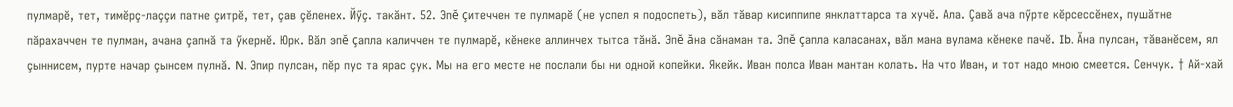пулмарĕ, тет, тимĕрç-лаççи патне çитрĕ, тет, çав çĕленех. Йӳç. такăнт. 52. Эпĕ çитеччен те пулмарĕ (не успел я подоспеть), вăл тăвар кисиппипе янклаттарса та хучĕ. Ала. Çавă ача пӳрте кĕрсессĕнех, пушăтне пăрахаччен те пулман, ачана çапнă та ӳкернĕ. Юрк. Вăл эпĕ çапла каличчен те пулмарĕ, кĕнеке аллинчех тытса тăнă. Эпĕ ăна сăнаман та. Эпĕ çапла каласанах, вăл мана вулама кĕнеке пачĕ. Ib. Ăна пулсан, тăванĕсем, ял çыннисем, пурте начар çынсем пулнă. N. Эпир пулсан, пĕр пус та ярас çук. Мы на его месте не послали бы ни одной копейки. Якейк. Иван полса Иван мантан колать. На что Иван, и тот надо мною смеется. Сенчук. † Ай-хай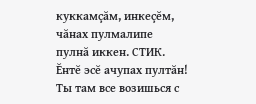куккамçăм, инкеçĕм, чăнах пулмалипе пулнă иккен. СТИК. Ĕнтĕ эсĕ ачупах пултăн! Ты там все возишься с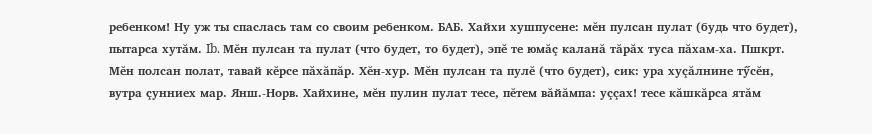ребенком! Ну уж ты спаслась там со своим ребенком. БАБ. Хайхи хушпусене: мĕн пулсан пулат (будь что будет), пытарса хутăм. Ib. Мĕн пулсан та пулат (что будет, то будет), эпĕ те юмăç каланă тăрăх туса пăхам-ха. Пшкрт. Мĕн полсан полат, тавай кĕрсе пăхăпăр. Хĕн-хур. Мĕн пулсан та пулĕ (что будет), сик: ура хуçăлнине тӳсĕн, вутра çунниех мар. Янш.-Норв. Хайхине, мĕн пулин пулат тесе, пĕтем вăйăмпа: уççах! тесе кăшкăрса ятăм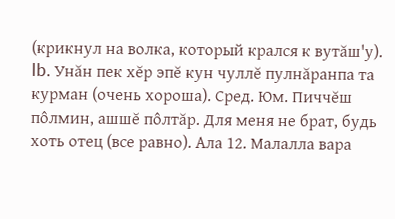(крикнул на волка, который крался к вутăш'у). Ib. Унăн пек хĕр эпĕ кун чуллĕ пулнăранпа та курман (очень хороша). Сред. Юм. Пиччĕш пôлмин, ашшĕ пôлтăр. Для меня не брат, будь хоть отец (все равно). Ала 12. Малалла вара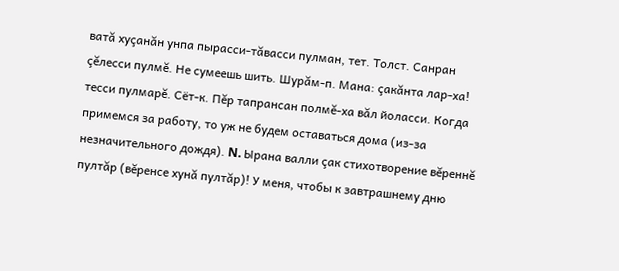ватă хуçанăн унпа пырасси-тăвасси пулман, тет. Толст. Санран çĕлесси пулмĕ. Не сумеешь шить. Шурăм-п. Мана: çакăнта лар-ха! тесси пулмарĕ. Сёт-к. Пĕр тапрансан полмĕ-ха вăл йоласси. Когда примемся за работу, то уж не будем оставаться дома (из-за незначительного дождя). N. Ырана валли çак стихотворение вĕреннĕ пултăр (вĕренсе хунă пултăр)! У меня, чтобы к завтрашнему дню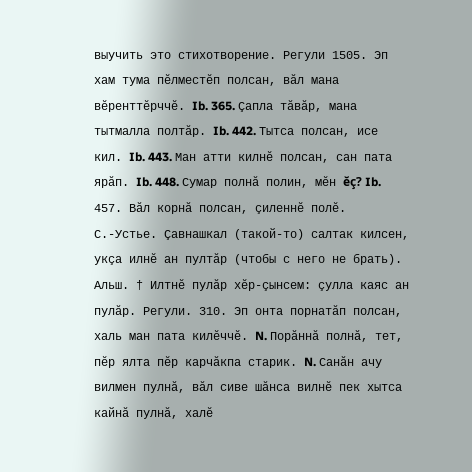выучить это стихотворение. Регули 1505. Эп хам тума пĕлместĕп полсан, вăл мана вĕренттĕрччĕ. Ib. 365. Çапла тăвăр, мана тытмалла полтăр. Ib. 442. Тытса полсан, исе кил. Ib. 443. Ман атти килнĕ полсан, сан пата ярăп. Ib. 448. Сумар полнă полин, мĕн ĕç? Ib. 457. Вăл корнă полсан, çиленнĕ полĕ. С.-Устье. Çавнашкал (такой-то) салтак килсен, укçа илнĕ ан пултăр (чтобы с него не брать). Альш. † Илтнĕ пулăр хĕр-çынсем: çулла каяс ан пулăр. Регули. 310. Эп онта порнатăп полсан, халь ман пата килĕччĕ. N. Порăннă полнă, тет, пĕр ялта пĕр карчăкпа старик. N. Санăн ачу вилмен пулнă, вăл сиве шăнса вилнĕ пек хытса кайнă пулнă, халĕ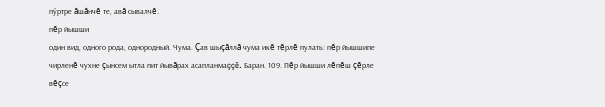пӳртре ăшăнчĕ те, авă сывалчĕ.
пĕр йышши
один вид, одного рода, однородный. Чума. Çав шыçăллă чума икĕ тĕрлĕ пулать: пĕр йышшипе чирленĕ чухне çынсем ытла пит йывăрах асапланмаççĕ. Баран. 109. Пĕр йышши лĕпĕш çĕрле вĕçсе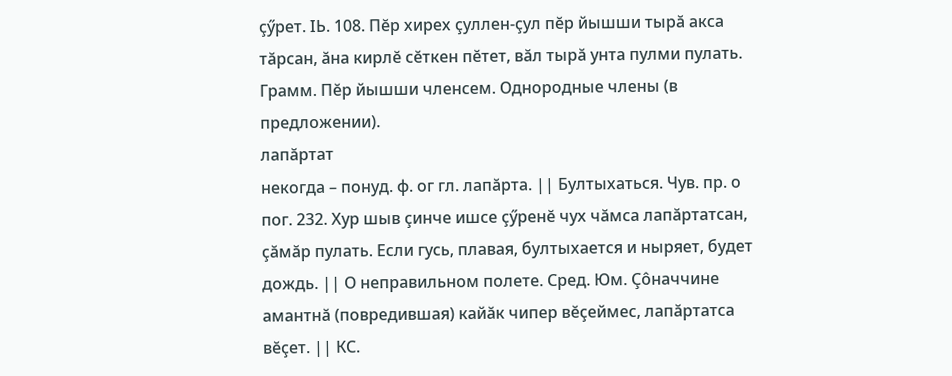çӳрет. IЬ. 108. Пĕр хирех çуллен-çул пĕр йышши тырă акса тăрсан, ăна кирлĕ сĕткен пĕтет, вăл тырă унта пулми пулать. Грамм. Пĕр йышши членсем. Однородные члены (в предложении).
лапăртат
некогда – понуд. ф. ог гл. лапăрта. || Бултыхаться. Чув. пр. о пог. 232. Хур шыв çинче ишсе çӳренĕ чух чăмса лапăртатсан, çăмăр пулать. Если гусь, плавая, бултыхается и ныряет, будет дождь. || О неправильном полете. Сред. Юм. Çôначчине амантнă (повредившая) кайăк чипер вĕçеймес, лапăртатса вĕçет. || КС.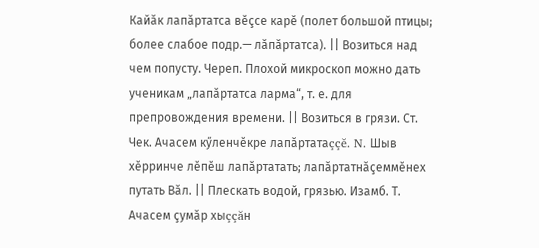Кайăк лапăртатса вĕçсе карĕ (полет большой птицы; более слабое подр.— лăпăртатса). || Возиться над чем попусту. Череп. Плохой микроскоп можно дать ученикам „лапăртатса ларма“, т. е. для препровождения времени. || Возиться в грязи. Ст. Чек. Ачасем кӳленчĕкре лапăртатаççĕ. N. Шыв хĕрринче лĕпĕш лапăртатать; лапăртатнăçеммĕнех путать Вăл. || Плескать водой, грязью. Изамб. Т. Ачасем çумăр хыççăн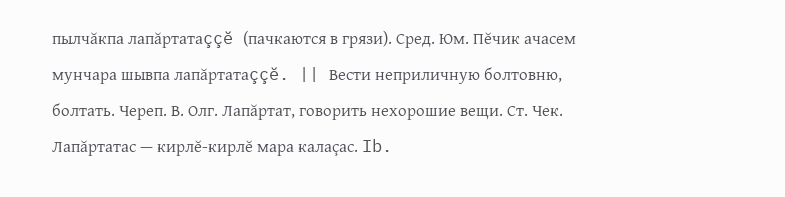пылчăкпа лапăртатаççĕ (пачкаются в грязи). Сред. Юм. Пĕчик ачасем мунчара шывпа лапăртатаççĕ. || Вести неприличную болтовню, болтать. Череп. В. Олг. Лапăртат, говорить нехорошие вещи. Ст. Чек. Лапăртатас — кирлĕ-кирлĕ мара калаçас. Ib.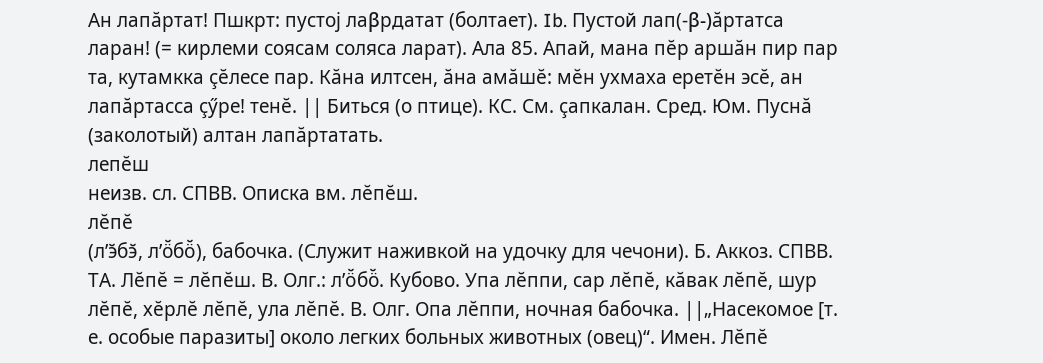Ан лапăртат! Пшкрт: пустоj лаβрдатат (болтает). Ib. Пустой лап(-β-)ăртатса ларан! (= кирлеми соясам соляса ларат). Ала 85. Апай, мана пĕр аршăн пир пар та, кутамкка çĕлесе пар. Кăна илтсен, ăна амăшĕ: мĕн ухмаха еретĕн эсĕ, ан лапăртасса çӳре! тенĕ. || Биться (о птице). КС. См. çапкалан. Сред. Юм. Пуснă (заколотый) алтан лапăртатать.
лепĕш
неизв. сл. СПВВ. Описка вм. лĕпĕш.
лĕпĕ
(л’э̆бэ̆, л’ӧ̆бӧ̆), бабочка. (Служит наживкой на удочку для чечони). Б. Аккоз. СПВВ. ТА. Лĕпĕ = лĕпĕш. В. Олг.: л’ӧ̆бӧ̆. Кубово. Упа лĕппи, сар лĕпĕ, кăвак лĕпĕ, шур лĕпĕ, хĕрлĕ лĕпĕ, ула лĕпĕ. В. Олг. Опа лĕппи, ночная бабочка. ||„Насекомое [т. е. особые паразиты] около легких больных животных (овец)“. Имен. Лĕпĕ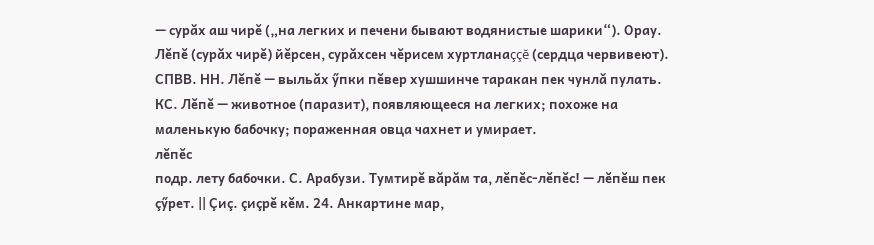— сурăх аш чирĕ („на легких и печени бывают водянистые шарики“). Орау. Лĕпĕ (сурăх чирĕ) йĕрсен, сурăхсен чĕрисем хуртланаççĕ (сердца червивеют). СПВВ. НН. Лĕпĕ — выльăх ӳпки пĕвер хушшинче таракан пек чунлă пулать. КС. Лĕпĕ — животное (паразит), появляющееся на легких; похоже на маленькую бабочку; пораженная овца чахнет и умирает.
лĕпĕс
подр. лету бабочки. С. Арабузи. Тумтирĕ вăрăм та, лĕпĕс-лĕпĕс! — лĕпĕш пек çӳрет. || Çиç. çиçрĕ кĕм. 24. Анкартине мар,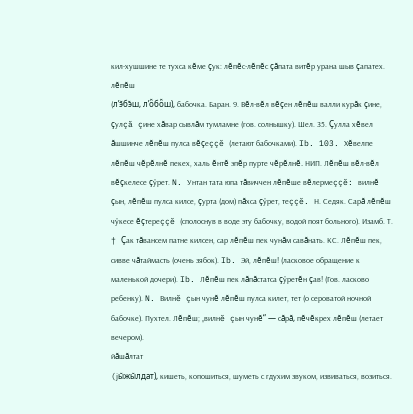кил-хушшине те тухса кĕме çук: лĕпĕс-лĕпĕс çăпата витĕр урана шыв çапатех.
лĕпĕш
(л’э̆бэ̆ш, л’ӧ̆бӧ̆ш), бабочка. Баран. 9. Вĕл-вĕл вĕçен лĕпĕш валли курăк çине, çулçă çине хăвар сывлăм тумламне (гов. солнышку). Шел. З5. Çулла хĕвел ăшшинче лĕпĕш пулса вĕçеççĕ (летают бабочками). Ib. 103. Хĕвелпе лĕпĕш чĕрĕлнĕ пекех, халь ĕнтĕ эпĕр пурте чĕрĕлнĕ. НИП. Лĕпĕш вĕл-вĕл вĕçкелесе çӳрет. N. Унтан тата юпа тăвиччен лĕпĕше вĕлермеççĕ: вилнĕ çын, лĕпĕш пулса килсе, çурта (дом) пăхса çӳрет, теççĕ. Н. Седяк. Сарă лĕпĕш чӳкесе ĕçтереççĕ (сполоснув в воде эту бабочку, водой поят больного). Изамб. Т. † Çак тăвансем патне килсен, сар лĕпĕш пек чунăм савăнать. КС. Лĕпĕш пек, сивве чăтаймасть (очень зябок). Ib. Эй, лĕпĕш! (ласковое обращение к маленькой дочери). Ib. Лĕпĕш пек лăпăстатса çӳретĕн çав! (Гов. ласково ребенку). N. Вилнĕ çын чунĕ лĕпĕш пулса килет, тет (о сероватой ночной бабочке). Пухтел. Лĕпĕш; „вилнĕ çын чунĕ“ — сăрă, пĕчĕкрех лĕпĕш (летает вечером).
йăшăлтат
(jы̆жы̆лдат), кишеть, копошиться, шуметь с гдухим звуком, извиваться, возиться.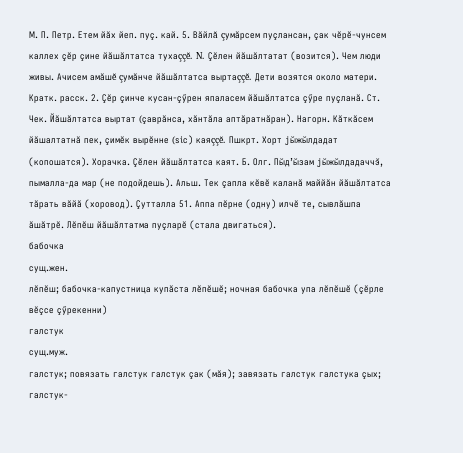М. П. Петр. Етем йăх йеп. пуç. кай. 5. Вăйлă çумăрсем пуçлансан, çак чĕрĕ-чунсем каллех çĕр çине йăшăлтатса тухаççĕ. N. Çĕлен йăшăлтатат (возится). Чем люди живы. Ачисем амăшĕ çумăнче йăшăлтатса выртаççĕ. Дети возятся около матери. Кратк. расск. 2. Çĕр çинче кусан-çӳрен япаласем йăшăлтатса çӳре пуçланă. Ст. Чек. Йăшăлтатса выртат (çаврăнса, хăнтăла аптăратнăран). Нагорн. Кăткăсем йăшалтатнă пек, çимĕк вырĕнне (siс) каяççĕ. Пшкрт. Хорт jы̆жы̆лдадат (копошатся). Хорачка. Çĕлен йăшăлтатса каят. Б. Олг. Пы̆д’ы̆зам jы̆жы̆лдадаччэ̆, пымалла-да мар (не подойдешь). Альш. Тек çапла кĕвĕ каланă маййăн йăшăлтатса тăрать вăйă (хоровод). Çутталла 51. Аппа пĕрне (одну) илчĕ те, сывлăшпа ăшăтрĕ. Лĕпĕш йăшăлтатма пуçларĕ (стала двигаться).
бабочка
сущ.жен.
лĕпĕш; бабочка-капустница купăста лĕпĕшĕ; ночная бабочка упа лĕпĕшĕ (çĕрле вĕçсе çӳрекенни)
галстук
сущ.муж.
галстук; повязать галстук галстук çак (мăя); завязать галстук галстука çых; галстук-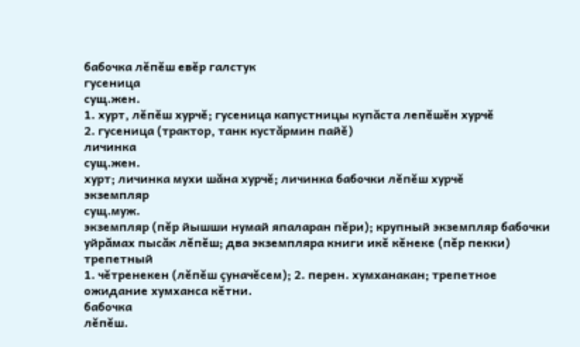бабочка лĕпĕш евĕр галстук
гусеница
сущ.жен.
1. хурт, лĕпĕш хурчĕ; гусеница капустницы купăста лепĕшĕн хурчĕ
2. гусеница (трактор, танк кустăрмин пайĕ)
личинка
сущ.жен.
хурт; личинка мухи шăна хурчĕ; личинка бабочки лĕпĕш хурчĕ
экземпляр
сущ.муж.
экземпляр (пĕр йышши нумай япаларан пĕри); крупный экземпляр бабочки уйрăмах пысăк лĕпĕш; два экземпляра книги икĕ кĕнеке (пĕр пекки)
трепетный
1. чĕтренекен (лĕпĕш çуначĕсем); 2. перен. хумханакан; трепетное ожидание хумханса кĕтни.
бабочка
лĕпĕш.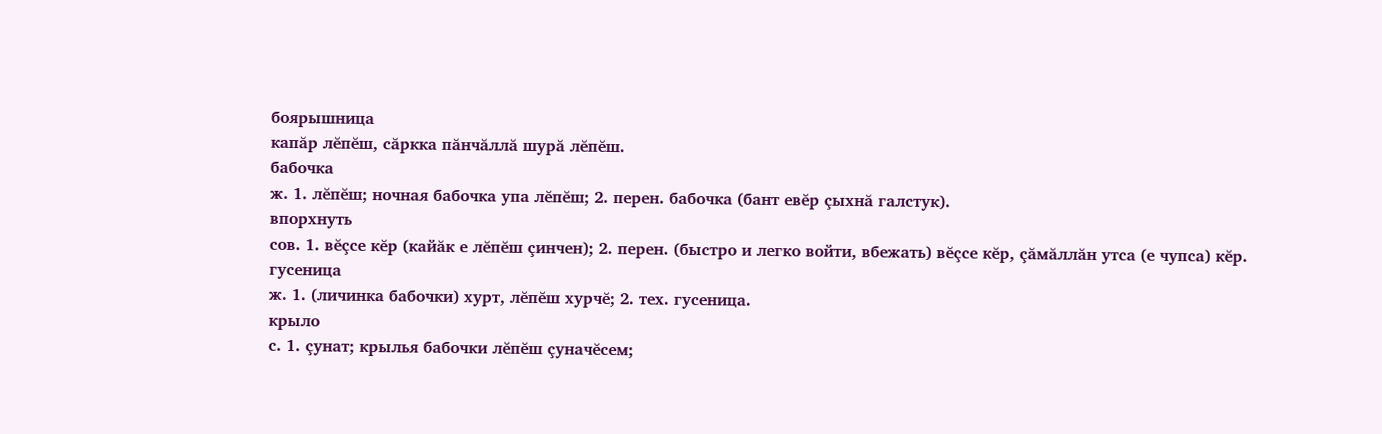боярышница
капăр лĕпĕш, сăркка пăнчăллă шурă лĕпĕш.
бабочка
ж. 1. лĕпĕш; ночная бабочка упа лĕпĕш; 2. перен. бабочка (бант евĕр çыхнă галстук).
впорхнуть
сов. 1. вĕçсе кĕр (кайăк е лĕпĕш çинчен); 2. перен. (быстро и легко войти, вбежать) вĕçсе кĕр, çăмăллăн утса (е чупса) кĕр.
гусеница
ж. 1. (личинка бабочки) хурт, лĕпĕш хурчĕ; 2. тех. гусеница.
крыло
с. 1. çунат; крылья бабочки лĕпĕш çуначĕсем;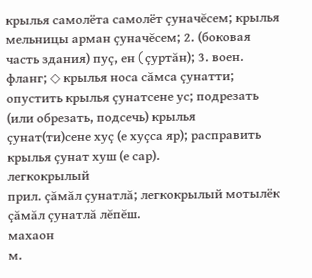крылья самолёта самолёт çуначĕсем; крылья мельницы арман çуначĕсем; 2. (боковая часть здания) пуç, ен (çуртăн); 3. воен. фланг; ◇ крылья носа сăмса çунатти; опустить крылья çунатсене ус; подрезать (или обрезать, подсечь) крылья çунат(ти)сене хуç (е хуçса яр); расправить крылья çунат хуш (е сар).
легкокрылый
прил. çăмăл çунатлă; легкокрылый мотылёк çăмăл çунатлă лĕпĕш.
махаон
м.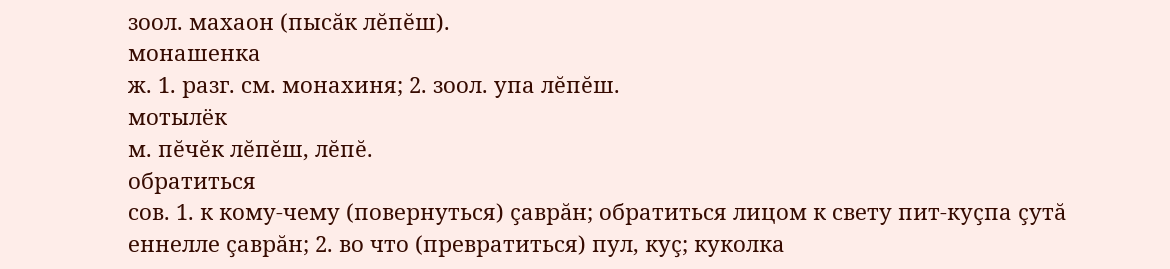зоол. махаон (пысăк лĕпĕш).
монашенка
ж. 1. разг. см. монахиня; 2. зоол. упа лĕпĕш.
мотылёк
м. пĕчĕк лĕпĕш, лĕпĕ.
обратиться
сов. 1. к кому-чему (повернуться) çаврăн; обратиться лицом к свету пит-куçпа çутă еннелле çаврăн; 2. во что (превратиться) пул, куç; куколка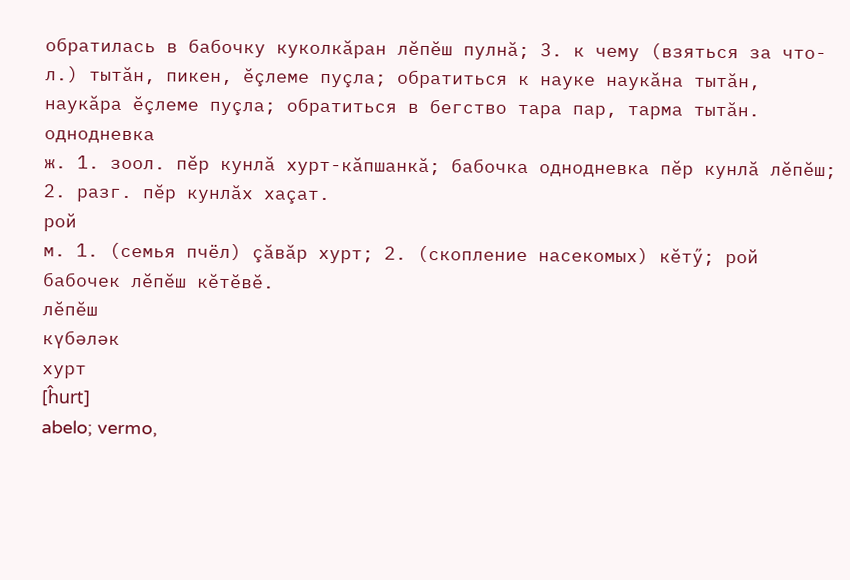обратилась в бабочку куколкăран лĕпĕш пулнă; 3. к чему (взяться за что-л.) тытăн, пикен, ĕçлеме пуçла; обратиться к науке наукăна тытăн, наукăра ĕçлеме пуçла; обратиться в бегство тара пар, тарма тытăн.
однодневка
ж. 1. зоол. пĕр кунлă хурт-кăпшанкă; бабочка однодневка пĕр кунлă лĕпĕш; 2. разг. пĕр кунлăх хаçат.
рой
м. 1. (семья пчёл) çăвăр хурт; 2. (скопление насекомых) кĕтӳ; рой бабочек лĕпĕш кĕтĕвĕ.
лĕпĕш
күбәләк
хурт
[ĥurt]
abelo; vermo,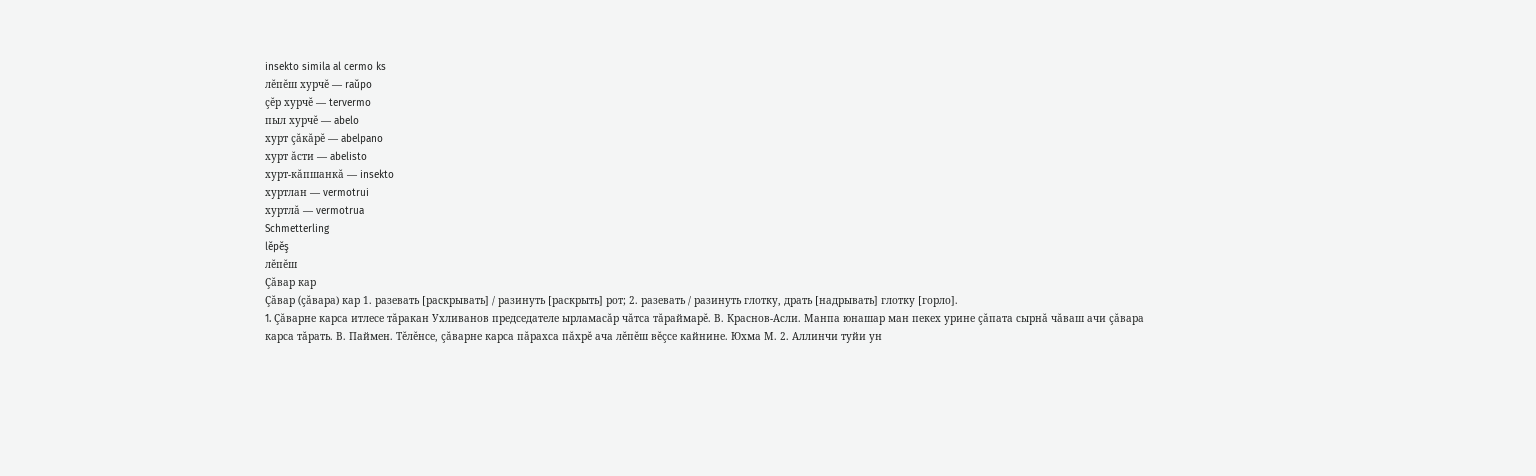insekto simila al cermo ks
лĕпĕш хурчĕ — raŭpo
çĕр хурчĕ — tervermo
пыл хурчĕ — abelo
хурт çăкăрĕ — abelpano
хурт ăсти — abelisto
хурт-кăпшанкă — insekto
хуртлан — vermotrui
хуртлă — vermotrua
Schmetterling
lĕpĕş
лĕпĕш
Çăвар кар
Çăвар (çăвара) кар 1. разевать [раскрывать] / разинуть [раскрыть] рот; 2. разевать / разинуть глотку, драть [надрывать] глотку [горло].
1. Çăварне карса итлесе тăракан Ухливанов председателе ырламасăр чăтса тăраймарĕ. В. Краснов-Асли. Манпа юнашар ман пекех урине çăпата сырнă чăваш ачи çăвара карса тăрать. В. Паймен. Тĕлĕнсе, çăварне карса пăрахса пăхрĕ ача лĕпĕш вĕçсе кайнине. Юхма М. 2. Аллинчи туйи ун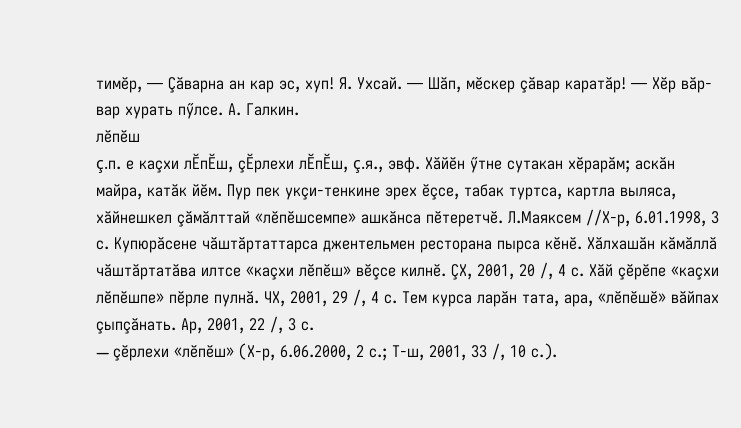тимĕр, — Çăварна ан кар эс, хуп! Я. Ухсай. — Шăп, мĕскер çăвар каратăр! — Хĕр вăр-вар хурать пӳлсе. А. Галкин.
лĕпĕш
ç.п. е каçхи лĔпĔш, çĔрлехи лĔпĔш, ç.я., эвф. Хăйĕн ӳтне сутакан хĕрарăм; аскăн майра, катăк йĕм. Пур пек укçи-тенкине эрех ĕçсе, табак туртса, картла выляса, хăйнешкел çăмăлттай «лĕпĕшсемпе» ашкăнса пĕтеретчĕ. Л.Маяксем //Х-р, 6.01.1998, 3 с. Купюрăсене чăштăртаттарса джентельмен ресторана пырса кĕнĕ. Хăлхашăн кăмăллă чăштăртатăва илтсе «каçхи лĕпĕш» вĕçсе килнĕ. ÇХ, 2001, 20 /, 4 с. Хăй çĕрĕпе «каçхи лĕпĕшпе» пĕрле пулнă. ЧХ, 2001, 29 /, 4 с. Тем курса ларăн тата, ара, «лĕпĕшĕ» вăйпах çыпçăнать. Ар, 2001, 22 /, 3 с.
— çĕрлехи «лĕпĕш» (Х-р, 6.06.2000, 2 с.; Т-ш, 2001, 33 /, 10 с.).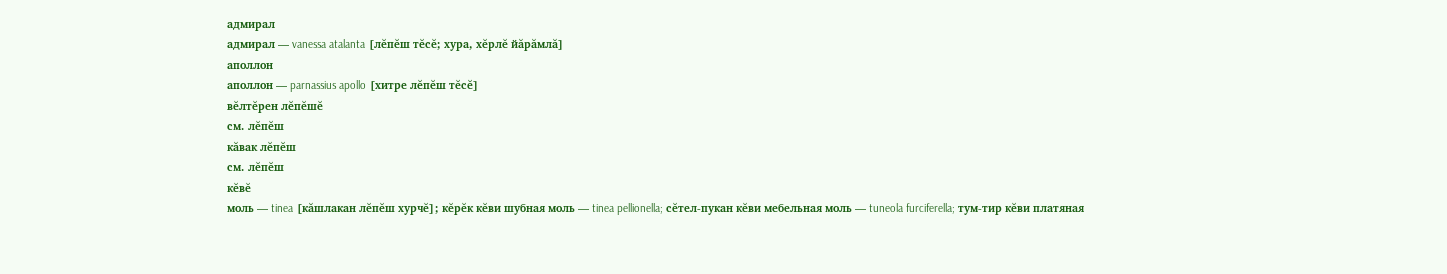адмирал
адмирал — vanessa atalanta [лĕпĕш тĕсĕ; хура, хĕрлĕ йăрăмлă]
аполлон
аполлон — parnassius apollo [хитре лĕпĕш тĕсĕ]
вĕлтĕрен лĕпĕшĕ
см. лĕпĕш
кăвак лĕпĕш
см. лĕпĕш
кĕвĕ
моль — tinea [кăшлакан лĕпĕш хурчĕ]; кĕрĕк кĕви шубная моль — tinea pellionella; сĕтел-пукан кĕви мебельная моль — tuneola furciferella; тум-тир кĕви платяная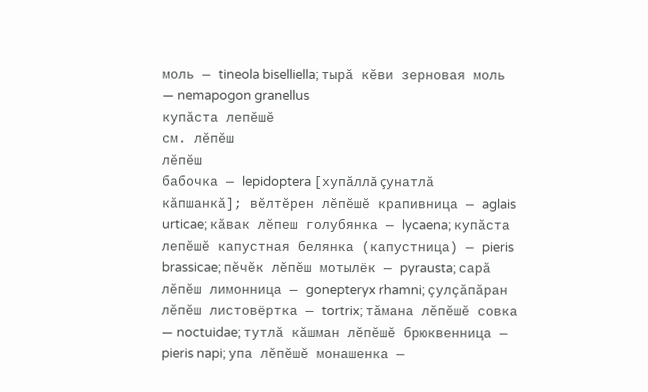моль — tineola biselliella; тырă кĕви зерновая моль — nemapogon granellus
купăста лепĕшĕ
см. лĕпĕш
лĕпĕш
бабочка — lepidoptera [хупăллă çунатлă кăпшанкă]; вĕлтĕрен лĕпĕшĕ крапивница — aglais urticae; кăвак лĕпеш голубянка — lycaena; купăста лепĕшĕ капустная белянка (капустница) — pieris brassicae; пĕчĕк лĕпĕш мотылёк — pyrausta; сарă лĕпĕш лимонница — gonepteryx rhamni; çулçăпăран лĕпĕш листовёртка — tortrix; тăмана лĕпĕшĕ совка — noctuidae; тутлă кăшман лĕпĕшĕ брюквенница — pieris napi; упа лĕпĕшĕ монашенка —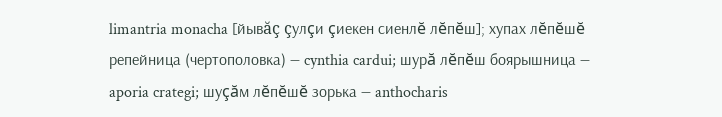limantria monacha [йывăç çулçи çиекен сиенлĕ лĕпĕш]; хупах лĕпĕшĕ репейница (чертополовка) — cynthia cardui; шурă лĕпĕш боярышница — aporia crategi; шуçăм лĕпĕшĕ зорька — anthocharis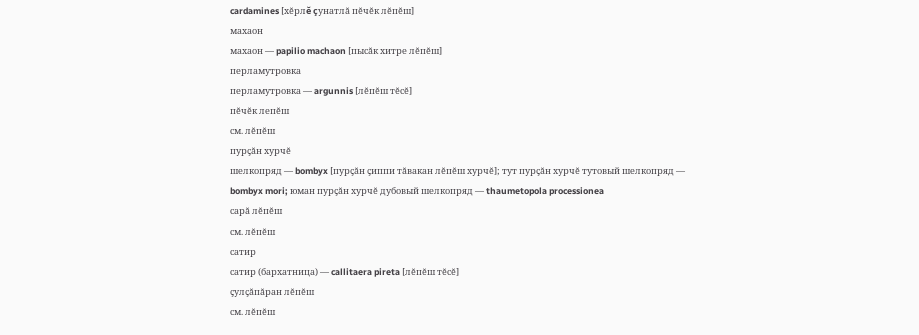cardamines [хĕрлĕ çунатлă пĕчĕк лĕпĕш]
махаон
махаон — papilio machaon [пысăк хитре лĕпĕш]
перламутровка
перламутровка — argunnis [лĕпĕш тĕсĕ]
пĕчĕк лепĕш
см. лĕпĕш
пурçăн хурчĕ
шелкопряд — bombyx [пурçăн çиппи тăвакан лĕпĕш хурчĕ]; тут пурçăн хурчĕ тутовый шелкопряд — bombyx mori; юман пурçăн хурчĕ дубовый шелкопряд — thaumetopola processionea
сарă лĕпĕш
см. лĕпĕш
сатир
сатир (бархатница) — callitaera pireta [лĕпĕш тĕсĕ]
çулçăпăран лĕпĕш
см. лĕпĕш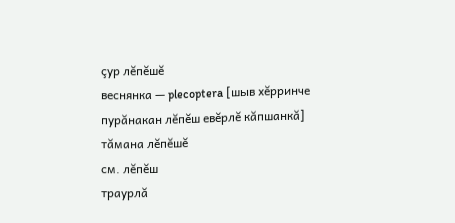çур лĕпĕшĕ
веснянка — plecoptera [шыв хĕрринче пурăнакан лĕпĕш евĕрлĕ кăпшанкă]
тăмана лĕпĕшĕ
см. лĕпĕш
траурлă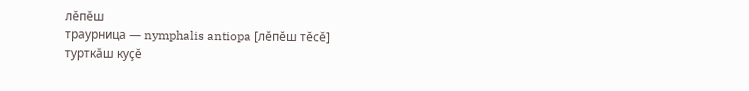лĕпĕш
траурница — nymphalis antiopa [лĕпĕш тĕсĕ]
турткăш куçĕ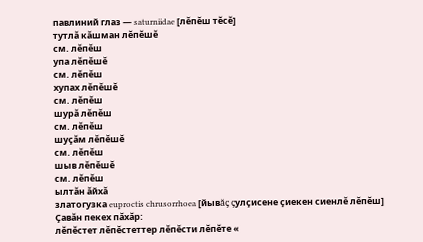павлиний глаз — saturniidae [лĕпĕш тĕсĕ]
тутлă кăшман лĕпĕшĕ
см. лĕпĕш
упа лĕпĕшĕ
см. лĕпĕш
хупах лĕпĕшĕ
см. лĕпĕш
шурă лĕпĕш
см. лĕпĕш
шуçăм лĕпĕшĕ
см. лĕпĕш
шыв лĕпĕшĕ
см. лĕпĕш
ылтăн ăйхă
златогузка euproctis chrusorrhoea [йывăç çулçисене çиекен сиенлĕ лĕпĕш]
Çавăн пекех пăхăр:
лĕпĕстет лĕпĕстеттер лĕпĕсти лĕпĕте «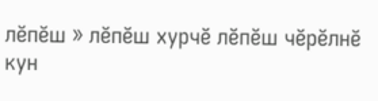лĕпĕш » лĕпĕш хурчĕ лĕпĕш чĕрĕлнĕ кун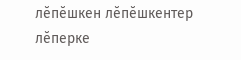лĕпĕшкен лĕпĕшкентер лĕперке